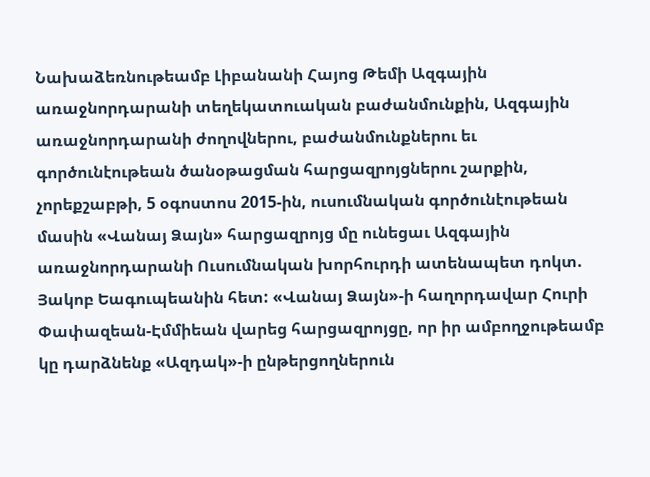Նախաձեռնութեամբ Լիբանանի Հայոց Թեմի Ազգային առաջնորդարանի տեղեկատուական բաժանմունքին, Ազգային առաջնորդարանի ժողովներու, բաժանմունքներու եւ գործունէութեան ծանօթացման հարցազրոյցներու շարքին, չորեքշաբթի, 5 օգոստոս 2015-ին, ուսումնական գործունէութեան մասին «Վանայ Ձայն» հարցազրոյց մը ունեցաւ Ազգային առաջնորդարանի Ուսումնական խորհուրդի ատենապետ դոկտ. Յակոբ Եագուպեանին հետ: «Վանայ Ձայն»-ի հաղորդավար Հուրի Փափազեան-Էմմիեան վարեց հարցազրոյցը, որ իր ամբողջութեամբ կը դարձնենք «Ազդակ»-ի ընթերցողներուն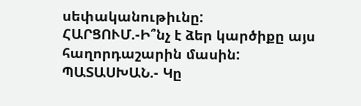սեփականութիւնը:
ՀԱՐՑՈՒՄ.-Ի՞նչ է ձեր կարծիքը այս հաղորդաշարին մասին:
ՊԱՏԱՍԽԱՆ.- Կը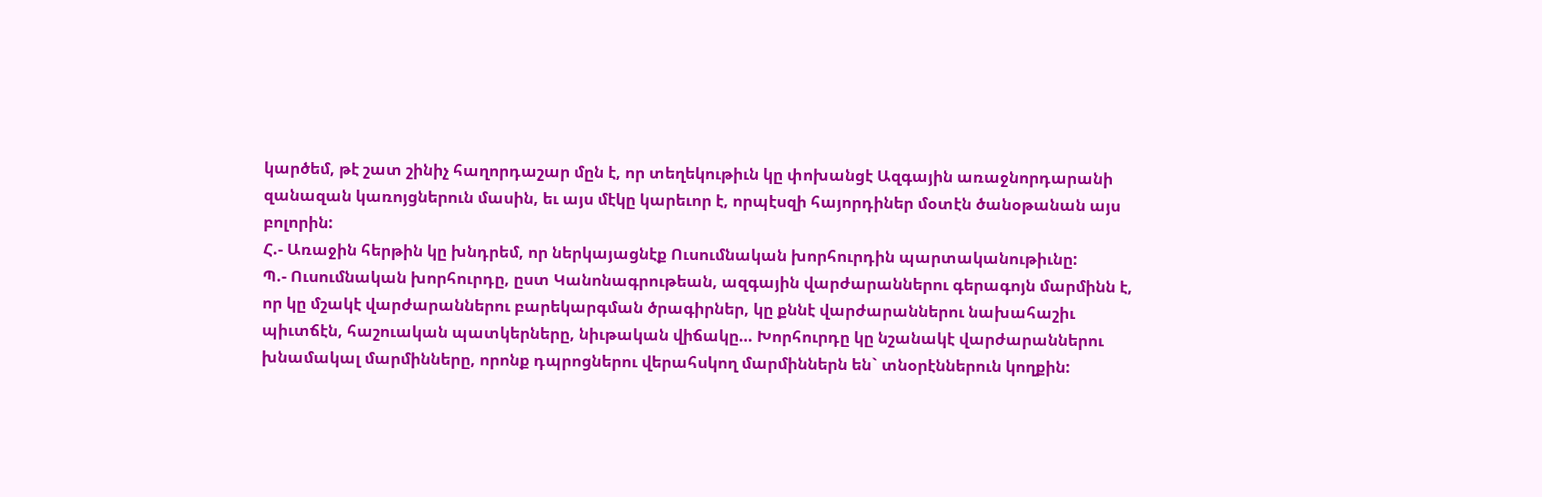կարծեմ, թէ շատ շինիչ հաղորդաշար մըն է, որ տեղեկութիւն կը փոխանցէ Ազգային առաջնորդարանի զանազան կառոյցներուն մասին, եւ այս մէկը կարեւոր է, որպէսզի հայորդիներ մօտէն ծանօթանան այս բոլորին:
Հ.- Առաջին հերթին կը խնդրեմ, որ ներկայացնէք Ուսումնական խորհուրդին պարտականութիւնը:
Պ.- Ուսումնական խորհուրդը, ըստ Կանոնագրութեան, ազգային վարժարաններու գերագոյն մարմինն է, որ կը մշակէ վարժարաններու բարեկարգման ծրագիրներ, կը քննէ վարժարաններու նախահաշիւ պիւտճէն, հաշուական պատկերները, նիւթական վիճակը… Խորհուրդը կը նշանակէ վարժարաններու խնամակալ մարմինները, որոնք դպրոցներու վերահսկող մարմիններն են` տնօրէններուն կողքին: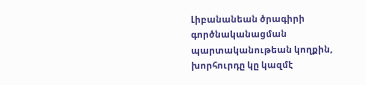Լիբանանեան ծրագիրի գործնականացման պարտականութեան կողքին, խորհուրդը կը կազմէ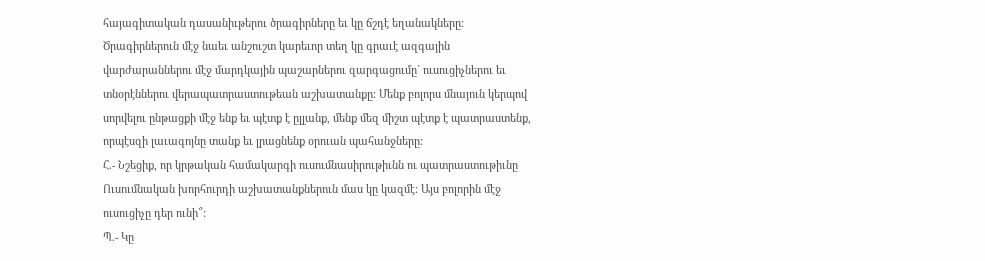հայագիտական դասանիւթերու ծրագիրները եւ կը ճշդէ եղանակները: Ծրագիրներուն մէջ նաեւ անշուշտ կարեւոր տեղ կը գրաւէ ազգային վարժարաններու մէջ մարդկային պաշարներու զարգացումը` ուսուցիչներու եւ տնօրէններու վերապատրաստութեան աշխատանքը: Մենք բոլորս մնայուն կերպով սորվելու ընթացքի մէջ ենք եւ պէտք է ըլլանք, մենք մեզ միշտ պէտք է պատրաստենք, որպէսզի լաւագոյնը տանք եւ լրացնենք օրուան պահանջները:
Հ.- Նշեցիք, որ կրթական համակարգի ուսումնասիրութիւնն ու պատրաստութիւնը Ուսումնական խորհուրդի աշխատանքներուն մաս կը կազմէ: Այս բոլորին մէջ ուսուցիչը դեր ունի՞:
Պ.- Կը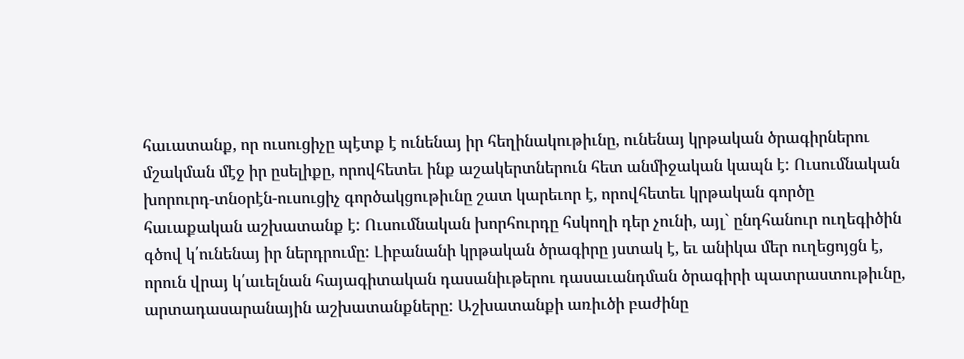հաւատանք, որ ուսուցիչը պէտք է ունենայ իր հեղինակութիւնը, ունենայ կրթական ծրագիրներու մշակման մէջ իր ըսելիքը, որովհետեւ ինք աշակերտներուն հետ անմիջական կապն է: Ուսումնական խորուրդ-տնօրէն-ուսուցիչ գործակցութիւնը շատ կարեւոր է, որովհետեւ կրթական գործը հաւաքական աշխատանք է: Ուսումնական խորհուրդը հսկողի դեր չունի, այլ` ընդհանուր ուղեգիծին գծով կ՛ունենայ իր ներդրումը: Լիբանանի կրթական ծրագիրը յստակ է, եւ անիկա մեր ուղեցոյցն է, որուն վրայ կ՛աւելնան հայագիտական դասանիւթերու դասաւանդման ծրագիրի պատրաստութիւնը, արտադասարանային աշխատանքները: Աշխատանքի առիւծի բաժինը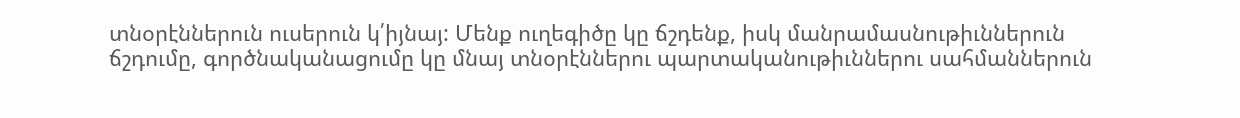տնօրէններուն ուսերուն կ՛իյնայ: Մենք ուղեգիծը կը ճշդենք, իսկ մանրամասնութիւններուն ճշդումը, գործնականացումը կը մնայ տնօրէններու պարտականութիւններու սահմաններուն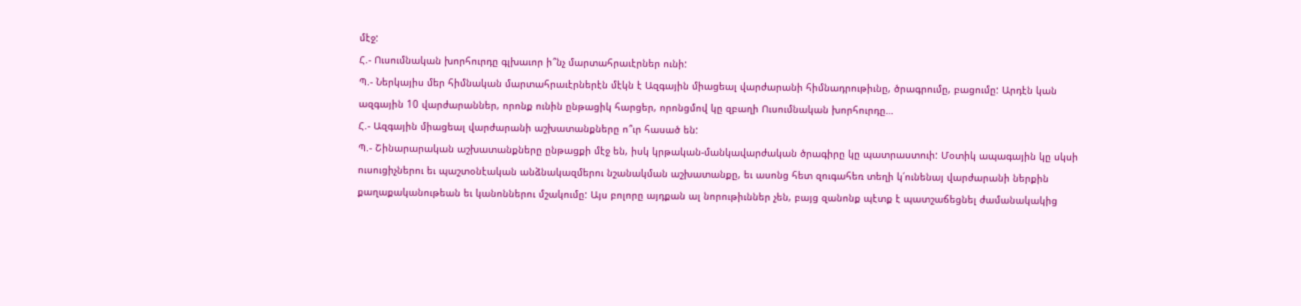մէջ:
Հ.- Ուսումնական խորհուրդը գլխաւոր ի՞նչ մարտահրաւէրներ ունի:
Պ.- Ներկայիս մեր հիմնական մարտահրաւէրներէն մէկն է Ազգային միացեալ վարժարանի հիմնադրութիւնը, ծրագրումը, բացումը: Արդէն կան ազգային 10 վարժարաններ, որոնք ունին ընթացիկ հարցեր, որոնցմով կը զբաղի Ուսումնական խորհուրդը…
Հ.- Ազգային միացեալ վարժարանի աշխատանքները ո՞ւր հասած են:
Պ.- Շինարարական աշխատանքները ընթացքի մէջ են, իսկ կրթական-մանկավարժական ծրագիրը կը պատրաստուի: Մօտիկ ապագային կը սկսի ուսուցիչներու եւ պաշտօնէական անձնակազմերու նշանակման աշխատանքը, եւ ասոնց հետ զուգահեռ տեղի կ՛ունենայ վարժարանի ներքին քաղաքականութեան եւ կանոններու մշակումը: Այս բոլորը այդքան ալ նորութիւններ չեն, բայց զանոնք պէտք է պատշաճեցնել ժամանակակից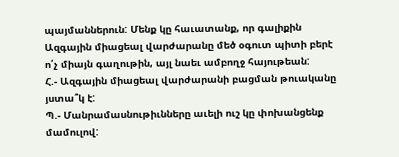պայմաններուն: Մենք կը հաւատանք, որ գալիքին Ազգային միացեալ վարժարանը մեծ օգուտ պիտի բերէ ո՛չ միայն գաղութին, այլ նաեւ ամբողջ հայութեան:
Հ.- Ազգային միացեալ վարժարանի բացման թուականը յստա՞կ է:
Պ.- Մանրամասնութիւնները աւելի ուշ կը փոխանցենք մամուլով: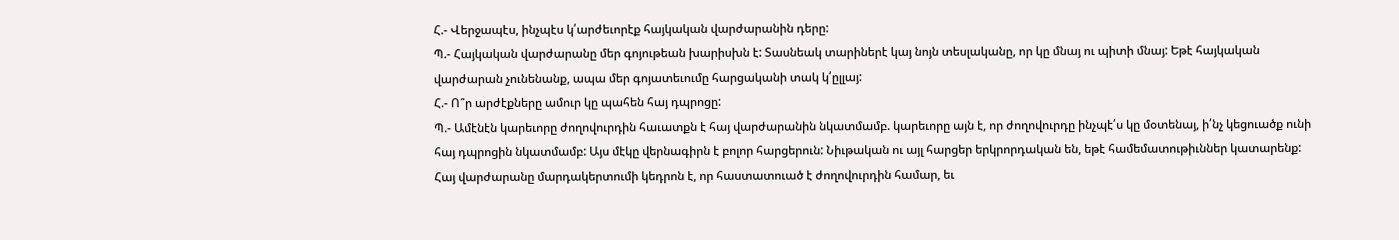Հ.- Վերջապէս, ինչպէս կ՛արժեւորէք հայկական վարժարանին դերը:
Պ.- Հայկական վարժարանը մեր գոյութեան խարիսխն է: Տասնեակ տարիներէ կայ նոյն տեսլականը, որ կը մնայ ու պիտի մնայ: Եթէ հայկական վարժարան չունենանք, ապա մեր գոյատեւումը հարցականի տակ կ՛ըլլայ:
Հ.- Ո՞ր արժէքները ամուր կը պահեն հայ դպրոցը:
Պ.- Ամէնէն կարեւորը ժողովուրդին հաւատքն է հայ վարժարանին նկատմամբ. կարեւորը այն է, որ ժողովուրդը ինչպէ՛ս կը մօտենայ, ի՛նչ կեցուածք ունի հայ դպրոցին նկատմամբ: Այս մէկը վերնագիրն է բոլոր հարցերուն: Նիւթական ու այլ հարցեր երկրորդական են, եթէ համեմատութիւններ կատարենք: Հայ վարժարանը մարդակերտումի կեդրոն է, որ հաստատուած է ժողովուրդին համար, եւ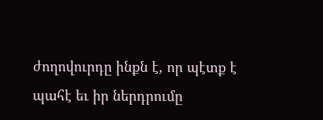ժողովուրդը ինքն է, որ պէտք է պահէ եւ իր ներդրումը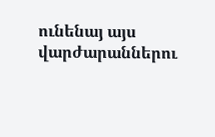ունենայ այս վարժարաններու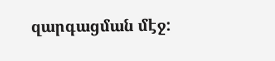զարգացման մէջ: